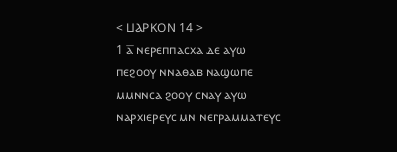< ⳘⲀⲢⲔⲞⲚ 14 >
1 ⲁ̅ ⲛⲉⲣⲉⲡⲡⲁⲥⲭⲁ ⲇⲉ ⲁⲩⲱ ⲡⲉϩⲟⲟⲩ ⲛⲛⲁⲑⲁⲃ ⲛⲁϣⲱⲡⲉ ⲙⲙⲛⲛⲥⲁ ϩⲟⲟⲩ ⲥⲛⲁⲩ ⲁⲩⲱ ⲛⲁⲣⲭⲓⲉⲣⲉⲩⲥ ⲙⲛ ⲛⲉⲅⲣⲁⲙⲙⲁⲧⲉⲩⲥ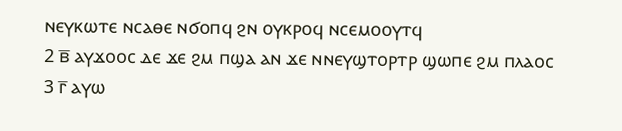ⲛⲉⲩⲕⲱⲧⲉ ⲛⲥⲁⲑⲉ ⲛϭⲟⲡϥ ϩⲛ ⲟⲩⲕⲣⲟϥ ⲛⲥⲉⲙⲟⲟⲩⲧϥ
2 ⲃ̅ ⲁⲩϫⲟⲟⲥ ⲇⲉ ϫⲉ ϩⲙ ⲡϣⲁ ⲁⲛ ϫⲉ ⲛⲛⲉⲩϣⲧⲟⲣⲧⲣ ϣⲱⲡⲉ ϩⲙ ⲡⲗⲁⲟⲥ
3 ⲅ̅ ⲁⲩⲱ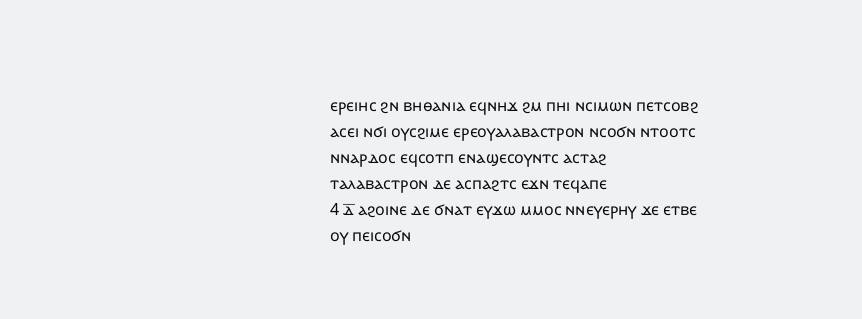ⲉⲣⲉⲓⲏⲥ ϩⲛ ⲃⲏⲑⲁⲛⲓⲁ ⲉϥⲛⲏϫ ϩⲙ ⲡⲏⲓ ⲛⲥⲓⲙⲱⲛ ⲡⲉⲧⲥⲟⲃϩ ⲁⲥⲉⲓ ⲛϭⲓ ⲟⲩⲥϩⲓⲙⲉ ⲉⲣⲉⲟⲩⲁⲗⲁⲃⲁⲥⲧⲣⲟⲛ ⲛⲥⲟϭⲛ ⲛⲧⲟⲟⲧⲥ ⲛⲛⲁⲣⲇⲟⲥ ⲉϥⲥⲟⲧⲡ ⲉⲛⲁϣⲉⲥⲟⲩⲛⲧⲥ ⲁⲥⲧⲁϩ ⲧⲁⲗⲁⲃⲁⲥⲧⲣⲟⲛ ⲇⲉ ⲁⲥⲡⲁϩⲧⲥ ⲉϫⲛ ⲧⲉϥⲁⲡⲉ
4 ⲇ̅ ⲁϩⲟⲓⲛⲉ ⲇⲉ ϭⲛⲁⲧ ⲉⲩϫⲱ ⲙⲙⲟⲥ ⲛⲛⲉⲩⲉⲣⲏⲩ ϫⲉ ⲉⲧⲃⲉ ⲟⲩ ⲡⲉⲓⲥⲟϭⲛ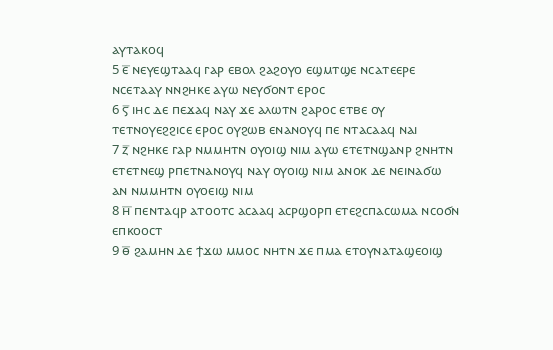ⲁⲩⲧⲁⲕⲟϥ
5 ⲉ̅ ⲛⲉⲩⲉϣⲧⲁⲁϥ ⲅⲁⲣ ⲉⲃⲟⲗ ϩⲁϩⲟⲩⲟ ⲉϣⲙⲧϣⲉ ⲛⲥⲁⲧⲉⲉⲣⲉ ⲛⲥⲉⲧⲁⲁⲩ ⲛⲛϩⲏⲕⲉ ⲁⲩⲱ ⲛⲉⲩϭⲟⲛⲧ ⲉⲣⲟⲥ
6 ⲋ̅ ⲓⲏⲥ ⲇⲉ ⲡⲉϫⲁϥ ⲛⲁⲩ ϫⲉ ⲁⲗⲱⲧⲛ ϩⲁⲣⲟⲥ ⲉⲧⲃⲉ ⲟⲩ ⲧⲉⲧⲛⲟⲩⲉϩϩⲓⲥⲉ ⲉⲣⲟⲥ ⲟⲩϩⲱⲃ ⲉⲛⲁⲛⲟⲩϥ ⲡⲉ ⲛⲧⲁⲥⲁⲁϥ ⲛⲁⲓ
7 ⲍ̅ ⲛϩⲏⲕⲉ ⲅⲁⲣ ⲛⲙⲙⲏⲧⲛ ⲟⲩⲟⲓϣ ⲛⲓⲙ ⲁⲩⲱ ⲉⲧⲉⲧⲛϣⲁⲛⲣ ϩⲛⲏⲧⲛ ⲉⲧⲉⲧⲛⲉϣ ⲣⲡⲉⲧⲛⲁⲛⲟⲩϥ ⲛⲁⲩ ⲟⲩⲟⲓϣ ⲛⲓⲙ ⲁⲛⲟⲕ ⲇⲉ ⲛⲉⲓⲛⲁϭⲱ ⲁⲛ ⲛⲙⲙⲏⲧⲛ ⲟⲩⲟⲉⲓϣ ⲛⲓⲙ
8 ⲏ̅ ⲡⲉⲛⲧⲁϥⲣ ⲁⲧⲟⲟⲧⲥ ⲁⲥⲁⲁϥ ⲁⲥⲣϣⲟⲣⲡ ⲉⲧⲉϩⲥⲡⲁⲥⲱⲙⲁ ⲛⲥⲟϭⲛ ⲉⲡⲕⲟⲟⲥⲧ
9 ⲑ̅ ϩⲁⲙⲏⲛ ⲇⲉ ϯϫⲱ ⲙⲙⲟⲥ ⲛⲏⲧⲛ ϫⲉ ⲡⲙⲁ ⲉⲧⲟⲩⲛⲁⲧⲁϣⲉⲟⲓϣ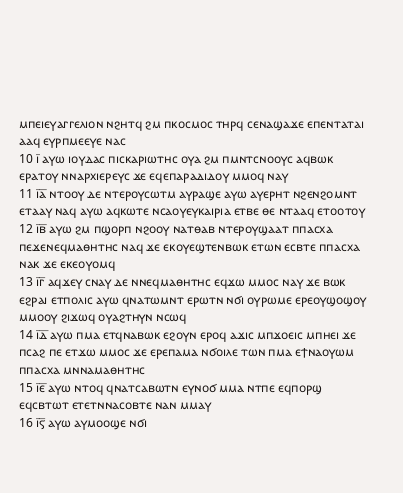ⲙⲡⲉⲓⲉⲩⲁⲅⲅⲉⲗⲓⲟⲛ ⲛϩⲏⲧϥ ϩⲙ ⲡⲕⲟⲥⲙⲟⲥ ⲧⲏⲣϥ ⲥⲉⲛⲁϣⲁϫⲉ ⲉⲡⲉⲛⲧⲁⲧⲁⲓ ⲁⲁϥ ⲉⲩⲣⲡⲙⲉⲉⲩⲉ ⲛⲁⲥ
10 ⲓ̅ ⲁⲩⲱ ⲓⲟⲩⲇⲁⲥ ⲡⲓⲥⲕⲁⲣⲓⲱⲧⲏⲥ ⲟⲩⲁ ϩⲙ ⲡⲙⲛⲧⲥⲛⲟⲟⲩⲥ ⲁϥⲃⲱⲕ ⲉⲣⲁⲧⲟⲩ ⲛⲛⲁⲣⲭⲓⲉⲣⲉⲩⲥ ϫⲉ ⲉϥⲉⲡⲁⲣⲁⲇⲓⲇⲟⲩ ⲙⲙⲟϥ ⲛⲁⲩ
11 ⲓ̅ⲁ̅ ⲛⲧⲟⲟⲩ ⲇⲉ ⲛⲧⲉⲣⲟⲩⲥⲱⲧⲙ ⲁⲩⲣⲁϣⲉ ⲁⲩⲱ ⲁⲩⲉⲣⲏⲧ ⲛϩⲉⲛϩⲟⲙⲛⲧ ⲉⲧⲁⲁⲩ ⲛⲁϥ ⲁⲩⲱ ⲁϥⲕⲱⲧⲉ ⲛⲥⲁⲟⲩⲉⲩⲕⲁⲓⲣⲓⲁ ⲉⲧⲃⲉ ⲑⲉ ⲛⲧⲁⲁϥ ⲉⲧⲟⲟⲧⲟⲩ
12 ⲓ̅ⲃ̅ ⲁⲩⲱ ϩⲙ ⲡϣⲟⲣⲡ ⲛϩⲟⲟⲩ ⲛⲁⲧⲑⲁⲃ ⲛⲧⲉⲣⲟⲩϣⲁⲁⲧ ⲡⲡⲁⲥⲭⲁ ⲡⲉϫⲉⲛⲉϥⲙⲁⲑⲏⲧⲏⲥ ⲛⲁϥ ϫⲉ ⲉⲕⲟⲩⲉϣⲧⲉⲛⲃⲱⲕ ⲉⲧⲱⲛ ⲉⲥⲃⲧⲉ ⲡⲡⲁⲥⲭⲁ ⲛⲁⲕ ϫⲉ ⲉⲕⲉⲟⲩⲟⲙϥ
13 ⲓ̅ⲅ̅ ⲁϥϫⲉⲩ ⲥⲛⲁⲩ ⲇⲉ ⲛⲛⲉϥⲙⲁⲑⲏⲧⲏⲥ ⲉϥϫⲱ ⲙⲙⲟⲥ ⲛⲁⲩ ϫⲉ ⲃⲱⲕ ⲉϩⲣⲁⲓ ⲉⲧⲡⲟⲗⲓⲥ ⲁⲩⲱ ϥⲛⲁⲧⲱⲙⲛⲧ ⲉⲣⲱⲧⲛ ⲛϭⲓ ⲟⲩⲣⲱⲙⲉ ⲉⲣⲉⲟⲩϣⲟϣⲟⲩ ⲙⲙⲟⲟⲩ ϩⲓϫⲱϥ ⲟⲩⲁϩⲧⲏⲩⲛ ⲛⲥⲱϥ
14 ⲓ̅ⲇ̅ ⲁⲩⲱ ⲡⲙⲁ ⲉⲧϥⲛⲁⲃⲱⲕ ⲉϩⲟⲩⲛ ⲉⲣⲟϥ ⲁϫⲓⲥ ⲙⲡϫⲟⲉⲓⲥ ⲙⲡⲏⲉⲓ ϫⲉ ⲡⲥⲁϩ ⲡⲉ ⲉⲧϫⲱ ⲙⲙⲟⲥ ϫⲉ ⲉⲣⲉⲡⲁⲙⲁ ⲛϭⲟⲓⲗⲉ ⲧⲱⲛ ⲡⲙⲁ ⲉϯⲛⲁⲟⲩⲱⲙ ⲡⲡⲁⲥⲭⲁ ⲙⲛⲛⲁⲙⲁⲑⲏⲧⲏⲥ
15 ⲓ̅ⲉ̅ ⲁⲩⲱ ⲛⲧⲟϥ ϥⲛⲁⲧⲥⲁⲃⲱⲧⲛ ⲉⲩⲛⲟϭ ⲙⲙⲁ ⲛⲧⲡⲉ ⲉϥⲡⲟⲣϣ ⲉϥⲥⲃⲧⲱⲧ ⲉⲧⲉⲧⲛⲛⲁⲥⲟⲃⲧⲉ ⲛⲁⲛ ⲙⲙⲁⲩ
16 ⲓ̅ⲋ̅ ⲁⲩⲱ ⲁⲩⲙⲟⲟϣⲉ ⲛϭⲓ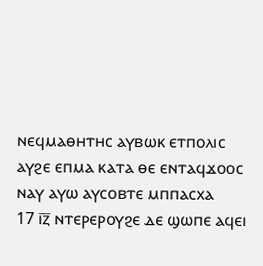ⲛⲉϥⲙⲁⲑⲏⲧⲏⲥ ⲁⲩⲃⲱⲕ ⲉⲧⲡⲟⲗⲓⲥ ⲁⲩϩⲉ ⲉⲡⲙⲁ ⲕⲁⲧⲁ ⲑⲉ ⲉⲛⲧⲁϥϫⲟⲟⲥ ⲛⲁⲩ ⲁⲩⲱ ⲁⲩⲥⲟⲃⲧⲉ ⲙⲡⲡⲁⲥⲭⲁ
17 ⲓ̅ⲍ̅ ⲛⲧⲉⲣⲉⲣⲟⲩϩⲉ ⲇⲉ ϣⲱⲡⲉ ⲁϥⲉⲓ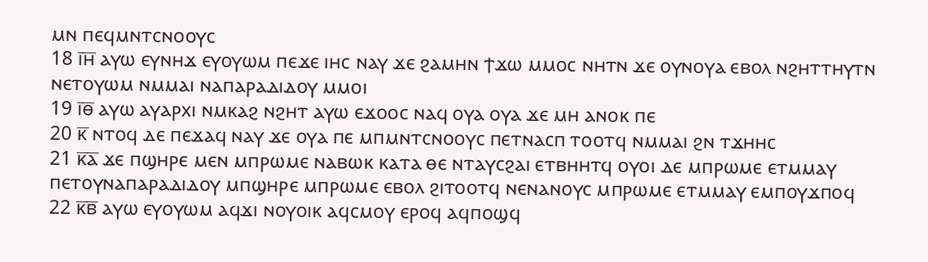ⲙⲛ ⲡⲉϥⲙⲛⲧⲥⲛⲟⲟⲩⲥ
18 ⲓ̅ⲏ̅ ⲁⲩⲱ ⲉⲩⲛⲏϫ ⲉⲩⲟⲩⲱⲙ ⲡⲉϫⲉ ⲓⲏⲥ ⲛⲁⲩ ϫⲉ ϩⲁⲙⲏⲛ ϯϫⲱ ⲙⲙⲟⲥ ⲛⲏⲧⲛ ϫⲉ ⲟⲩⲛⲟⲩⲁ ⲉⲃⲟⲗ ⲛϩⲏⲧⲧⲏⲩⲧⲛ ⲛⲉⲧⲟⲩⲱⲙ ⲛⲙⲙⲁⲓ ⲛⲁⲡⲁⲣⲁⲇⲓⲇⲟⲩ ⲙⲙⲟⲓ
19 ⲓ̅ⲑ̅ ⲁⲩⲱ ⲁⲩⲁⲣⲭⲓ ⲛⲙⲕⲁϩ ⲛϩⲏⲧ ⲁⲩⲱ ⲉϫⲟⲟⲥ ⲛⲁϥ ⲟⲩⲁ ⲟⲩⲁ ϫⲉ ⲙⲏ ⲁⲛⲟⲕ ⲡⲉ
20 ⲕ̅ ⲛⲧⲟϥ ⲇⲉ ⲡⲉϫⲁϥ ⲛⲁⲩ ϫⲉ ⲟⲩⲁ ⲡⲉ ⲙⲡⲙⲛⲧⲥⲛⲟⲟⲩⲥ ⲡⲉⲧⲛⲁⲥⲡ ⲧⲟⲟⲧϥ ⲛⲙⲙⲁⲓ ϩⲛ ⲧϫⲏⲏⲥ
21 ⲕ̅ⲁ̅ ϫⲉ ⲡϣⲏⲣⲉ ⲙⲉⲛ ⲙⲡⲣⲱⲙⲉ ⲛⲁⲃⲱⲕ ⲕⲁⲧⲁ ⲑⲉ ⲛⲧⲁⲩⲥϩⲁⲓ ⲉⲧⲃⲏⲏⲧϥ ⲟⲩⲟⲓ ⲇⲉ ⲙⲡⲣⲱⲙⲉ ⲉⲧⲙⲙⲁⲩ ⲡⲉⲧⲟⲩⲛⲁⲡⲁⲣⲁⲇⲓⲇⲟⲩ ⲙⲡϣⲏⲣⲉ ⲙⲡⲣⲱⲙⲉ ⲉⲃⲟⲗ ϩⲓⲧⲟⲟⲧϥ ⲛⲉⲛⲁⲛⲟⲩⲥ ⲙⲡⲣⲱⲙⲉ ⲉⲧⲙⲙⲁⲩ ⲉⲙⲡⲟⲩϫⲡⲟϥ
22 ⲕ̅ⲃ̅ ⲁⲩⲱ ⲉⲩⲟⲩⲱⲙ ⲁϥϫⲓ ⲛⲟⲩⲟⲓⲕ ⲁϥⲥⲙⲟⲩ ⲉⲣⲟϥ ⲁϥⲡⲟϣϥ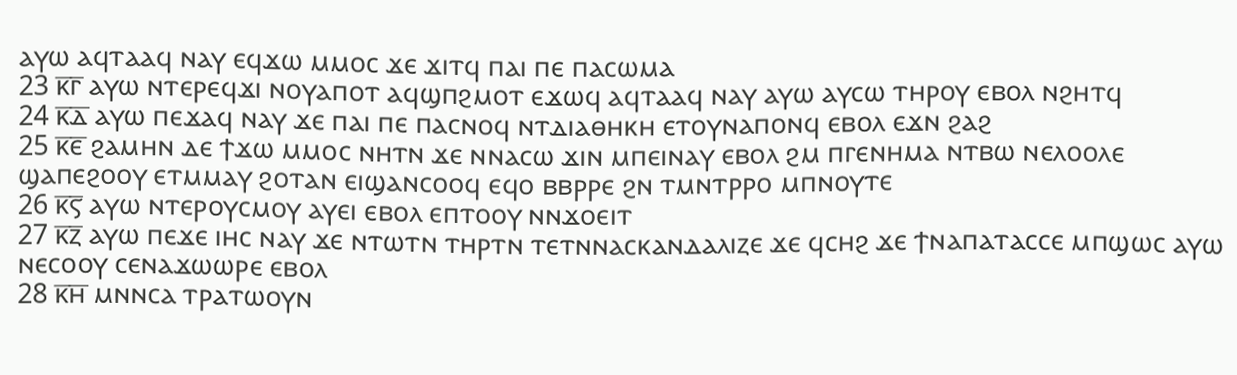ⲁⲩⲱ ⲁϥⲧⲁⲁϥ ⲛⲁⲩ ⲉϥϫⲱ ⲙⲙⲟⲥ ϫⲉ ϫⲓⲧϥ ⲡⲁⲓ ⲡⲉ ⲡⲁⲥⲱⲙⲁ
23 ⲕ̅ⲅ̅ ⲁⲩⲱ ⲛⲧⲉⲣⲉϥϫⲓ ⲛⲟⲩⲁⲡⲟⲧ ⲁϥϣⲡϩⲙⲟⲧ ⲉϫⲱϥ ⲁϥⲧⲁⲁϥ ⲛⲁⲩ ⲁⲩⲱ ⲁⲩⲥⲱ ⲧⲏⲣⲟⲩ ⲉⲃⲟⲗ ⲛϩⲏⲧϥ
24 ⲕ̅ⲇ̅ ⲁⲩⲱ ⲡⲉϫⲁϥ ⲛⲁⲩ ϫⲉ ⲡⲁⲓ ⲡⲉ ⲡⲁⲥⲛⲟϥ ⲛⲧⲇⲓⲁⲑⲏⲕⲏ ⲉⲧⲟⲩⲛⲁⲡⲟⲛϥ ⲉⲃⲟⲗ ⲉϫⲛ ϩⲁϩ
25 ⲕ̅ⲉ̅ ϩⲁⲙⲏⲛ ⲇⲉ ϯϫⲱ ⲙⲙⲟⲥ ⲛⲏⲧⲛ ϫⲉ ⲛⲛⲁⲥⲱ ϫⲓⲛ ⲙⲡⲉⲓⲛⲁⲩ ⲉⲃⲟⲗ ϩⲙ ⲡⲅⲉⲛⲏⲙⲁ ⲛⲧⲃⲱ ⲛⲉⲗⲟⲟⲗⲉ ϣⲁⲡⲉϩⲟⲟⲩ ⲉⲧⲙⲙⲁⲩ ϩⲟⲧⲁⲛ ⲉⲓϣⲁⲛⲥⲟⲟϥ ⲉϥⲟ ⲃⲃⲣⲣⲉ ϩⲛ ⲧⲙⲛⲧⲣⲣⲟ ⲙⲡⲛⲟⲩⲧⲉ
26 ⲕ̅ⲋ̅ ⲁⲩⲱ ⲛⲧⲉⲣⲟⲩⲥⲙⲟⲩ ⲁⲩⲉⲓ ⲉⲃⲟⲗ ⲉⲡⲧⲟⲟⲩ ⲛⲛϫⲟⲉⲓⲧ
27 ⲕ̅ⲍ̅ ⲁⲩⲱ ⲡⲉϫⲉ ⲓⲏⲥ ⲛⲁⲩ ϫⲉ ⲛⲧⲱⲧⲛ ⲧⲏⲣⲧⲛ ⲧⲉⲧⲛⲛⲁⲥⲕⲁⲛⲇⲁⲗⲓⲍⲉ ϫⲉ ϥⲥⲏϩ ϫⲉ ϯⲛⲁⲡⲁⲧⲁⲥⲥⲉ ⲙⲡϣⲱⲥ ⲁⲩⲱ ⲛⲉⲥⲟⲟⲩ ⲥⲉⲛⲁϫⲱⲱⲣⲉ ⲉⲃⲟⲗ
28 ⲕ̅ⲏ̅ ⲙⲛⲛⲥⲁ ⲧⲣⲁⲧⲱⲟⲩⲛ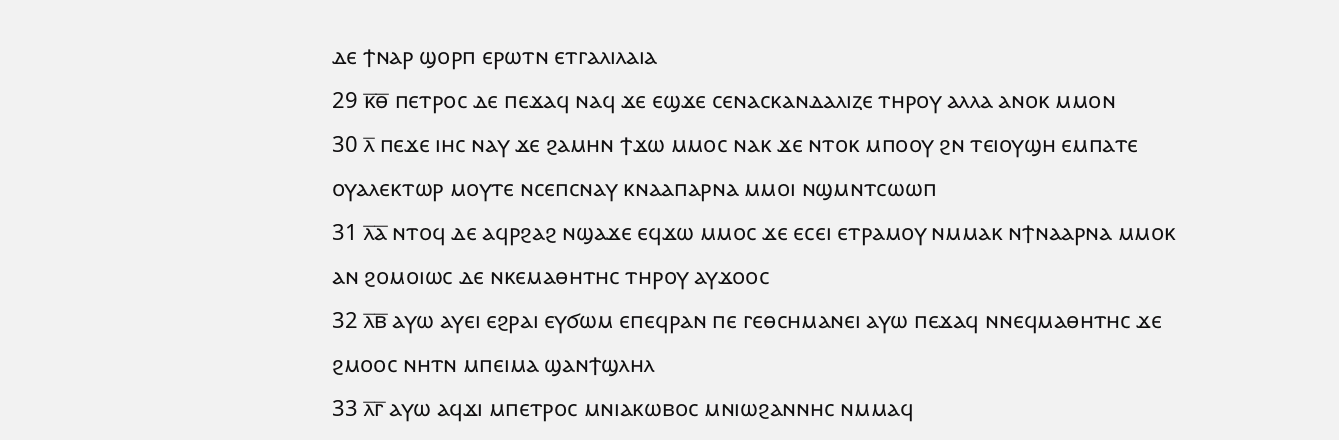ⲇⲉ ϯⲛⲁⲣ ϣⲟⲣⲡ ⲉⲣⲱⲧⲛ ⲉⲧⲅⲁⲗⲓⲗⲁⲓⲁ
29 ⲕ̅ⲑ̅ ⲡⲉⲧⲣⲟⲥ ⲇⲉ ⲡⲉϫⲁϥ ⲛⲁϥ ϫⲉ ⲉϣϫⲉ ⲥⲉⲛⲁⲥⲕⲁⲛⲇⲁⲗⲓⲍⲉ ⲧⲏⲣⲟⲩ ⲁⲗⲗⲁ ⲁⲛⲟⲕ ⲙⲙⲟⲛ
30 ⲗ̅ ⲡⲉϫⲉ ⲓⲏⲥ ⲛⲁⲩ ϫⲉ ϩⲁⲙⲏⲛ ϯϫⲱ ⲙⲙⲟⲥ ⲛⲁⲕ ϫⲉ ⲛⲧⲟⲕ ⲙⲡⲟⲟⲩ ϩⲛ ⲧⲉⲓⲟⲩϣⲏ ⲉⲙⲡⲁⲧⲉ ⲟⲩⲁⲗⲉⲕⲧⲱⲣ ⲙⲟⲩⲧⲉ ⲛⲥⲉⲡⲥⲛⲁⲩ ⲕⲛⲁⲁⲡⲁⲣⲛⲁ ⲙⲙⲟⲓ ⲛϣⲙⲛⲧⲥⲱⲱⲡ
31 ⲗ̅ⲁ̅ ⲛⲧⲟϥ ⲇⲉ ⲁϥⲣϩⲁϩ ⲛϣⲁϫⲉ ⲉϥϫⲱ ⲙⲙⲟⲥ ϫⲉ ⲉⲥⲉⲓ ⲉⲧⲣⲁⲙⲟⲩ ⲛⲙⲙⲁⲕ ⲛϯⲛⲁⲁⲣⲛⲁ ⲙⲙⲟⲕ ⲁⲛ ϩⲟⲙⲟⲓⲱⲥ ⲇⲉ ⲛⲕⲉⲙⲁⲑⲏⲧⲏⲥ ⲧⲏⲣⲟⲩ ⲁⲩϫⲟⲟⲥ
32 ⲗ̅ⲃ̅ ⲁⲩⲱ ⲁⲩⲉⲓ ⲉϩⲣⲁⲓ ⲉⲩϭⲱⲙ ⲉⲡⲉϥⲣⲁⲛ ⲡⲉ ⲅⲉⲑⲥⲏⲙⲁⲛⲉⲓ ⲁⲩⲱ ⲡⲉϫⲁϥ ⲛⲛⲉϥⲙⲁⲑⲏⲧⲏⲥ ϫⲉ ϩⲙⲟⲟⲥ ⲛⲏⲧⲛ ⲙⲡⲉⲓⲙⲁ ϣⲁⲛϯϣⲗⲏⲗ
33 ⲗ̅ⲅ̅ ⲁⲩⲱ ⲁϥϫⲓ ⲙⲡⲉⲧⲣⲟⲥ ⲙⲛⲓⲁⲕⲱⲃⲟⲥ ⲙⲛⲓⲱϩⲁⲛⲛⲏⲥ ⲛⲙⲙⲁϥ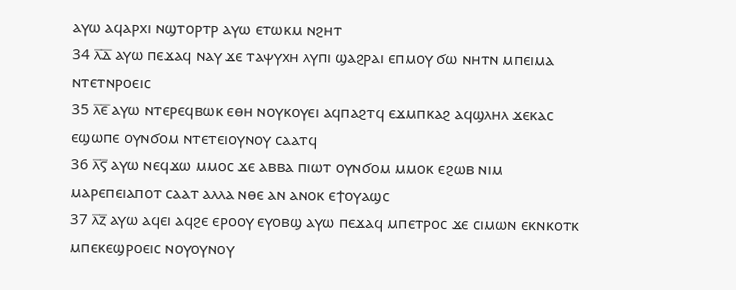ⲁⲩⲱ ⲁϥⲁⲣⲭⲓ ⲛϣⲧⲟⲣⲧⲣ ⲁⲩⲱ ⲉⲧⲱⲕⲙ ⲛϩⲏⲧ
34 ⲗ̅ⲇ̅ ⲁⲩⲱ ⲡⲉϫⲁϥ ⲛⲁⲩ ϫⲉ ⲧⲁⲯⲩⲭⲏ ⲗⲩⲡⲓ ϣⲁϩⲣⲁⲓ ⲉⲡⲙⲟⲩ ϭⲱ ⲛⲏⲧⲛ ⲙⲡⲉⲓⲙⲁ ⲛⲧⲉⲧⲛⲣⲟⲉⲓⲥ
35 ⲗ̅ⲉ̅ ⲁⲩⲱ ⲛⲧⲉⲣⲉϥⲃⲱⲕ ⲉⲑⲏ ⲛⲟⲩⲕⲟⲩⲉⲓ ⲁϥⲡⲁϩⲧϥ ⲉϫⲙⲡⲕⲁϩ ⲁϥϣⲗⲏⲗ ϫⲉⲕⲁⲥ ⲉϣⲱⲡⲉ ⲟⲩⲛϭⲟⲙ ⲛⲧⲉⲧⲉⲓⲟⲩⲛⲟⲩ ⲥⲁⲁⲧϥ
36 ⲗ̅ⲋ̅ ⲁⲩⲱ ⲛⲉϥϫⲱ ⲙⲙⲟⲥ ϫⲉ ⲁⲃⲃⲁ ⲡⲓⲱⲧ ⲟⲩⲛϭⲟⲙ ⲙⲙⲟⲕ ⲉϩⲱⲃ ⲛⲓⲙ ⲙⲁⲣⲉⲡⲉⲓⲁⲡⲟⲧ ⲥⲁⲁⲧ ⲁⲗⲗⲁ ⲛⲑⲉ ⲁⲛ ⲁⲛⲟⲕ ⲉϯⲟⲩⲁϣⲥ
37 ⲗ̅ⲍ̅ ⲁⲩⲱ ⲁϥⲉⲓ ⲁϥϩⲉ ⲉⲣⲟⲟⲩ ⲉⲩⲟⲃϣ ⲁⲩⲱ ⲡⲉϫⲁϥ ⲙⲡⲉⲧⲣⲟⲥ ϫⲉ ⲥⲓⲙⲱⲛ ⲉⲕⲛⲕⲟⲧⲕ ⲙⲡⲉⲕⲉϣⲣⲟⲉⲓⲥ ⲛⲟⲩⲟⲩⲛⲟⲩ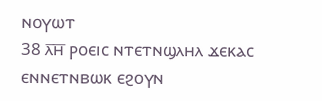ⲛⲟⲩⲱⲧ
38 ⲗ̅ⲏ̅ ⲣⲟⲉⲓⲥ ⲛⲧⲉⲧⲛϣⲗⲏⲗ ϫⲉⲕⲁⲥ ⲉⲛⲛⲉⲧⲛⲃⲱⲕ ⲉϩⲟⲩⲛ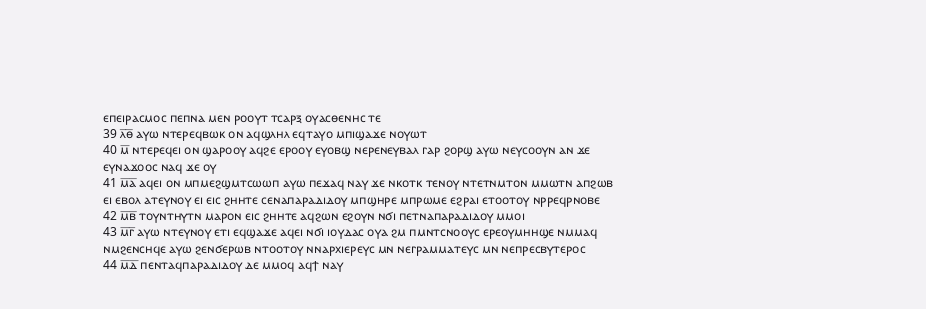ⲉⲡⲉⲓⲣⲁⲥⲙⲟⲥ ⲡⲉⲡⲛⲁ ⲙⲉⲛ ⲣⲟⲟⲩⲧ ⲧⲥⲁⲣⲝ ⲟⲩⲁⲥⲑⲉⲛⲏⲥ ⲧⲉ
39 ⲗ̅ⲑ̅ ⲁⲩⲱ ⲛⲧⲉⲣⲉϥⲃⲱⲕ ⲟⲛ ⲁϥϣⲗⲏⲗ ⲉϥⲧⲁⲩⲟ ⲙⲡⲓϣⲁϫⲉ ⲛⲟⲩⲱⲧ
40 ⲙ̅ ⲛⲧⲉⲣⲉϥⲉⲓ ⲟⲛ ϣⲁⲣⲟⲟⲩ ⲁϥϩⲉ ⲉⲣⲟⲟⲩ ⲉⲩⲟⲃϣ ⲛⲉⲣⲉⲛⲉⲩⲃⲁⲗ ⲅⲁⲣ ϩⲟⲣϣ ⲁⲩⲱ ⲛⲉⲩⲥⲟⲟⲩⲛ ⲁⲛ ϫⲉ ⲉⲩⲛⲁϫⲟⲟⲥ ⲛⲁϥ ϫⲉ ⲟⲩ
41 ⲙ̅ⲁ̅ ⲁϥⲉⲓ ⲟⲛ ⲙⲡⲙⲉϩϣⲙⲧⲥⲱⲱⲡ ⲁⲩⲱ ⲡⲉϫⲁϥ ⲛⲁⲩ ϫⲉ ⲛⲕⲟⲧⲕ ⲧⲉⲛⲟⲩ ⲛⲧⲉⲧⲛⲙⲧⲟⲛ ⲙⲙⲱⲧⲛ ⲁⲡϩⲱⲃ ⲉⲓ ⲉⲃⲟⲗ ⲁⲧⲉⲩⲛⲟⲩ ⲉⲓ ⲉⲓⲥ ϩⲏⲏⲧⲉ ⲥⲉⲛⲁⲡⲁⲣⲁⲇⲓⲇⲟⲩ ⲙⲡϣⲏⲣⲉ ⲙⲡⲣⲱⲙⲉ ⲉϩⲣⲁⲓ ⲉⲧⲟⲟⲧⲟⲩ ⲛⲣⲣⲉϥⲣⲛⲟⲃⲉ
42 ⲙ̅ⲃ̅ ⲧⲟⲩⲛⲧⲏⲩⲧⲛ ⲙⲁⲣⲟⲛ ⲉⲓⲥ ϩⲏⲏⲧⲉ ⲁϥϩⲱⲛ ⲉϩⲟⲩⲛ ⲛϭⲓ ⲡⲉⲧⲛⲁⲡⲁⲣⲁⲇⲓⲇⲟⲩ ⲙⲙⲟⲓ
43 ⲙ̅ⲅ̅ ⲁⲩⲱ ⲛⲧⲉⲩⲛⲟⲩ ⲉⲧⲓ ⲉϥϣⲁϫⲉ ⲁϥⲉⲓ ⲛϭⲓ ⲓⲟⲩⲇⲁⲥ ⲟⲩⲁ ϩⲙ ⲡⲙⲛⲧⲥⲛⲟⲟⲩⲥ ⲉⲣⲉⲟⲩⲙⲏⲏϣⲉ ⲛⲙⲙⲁϥ ⲛⲙϩⲉⲛⲥⲏϥⲉ ⲁⲩⲱ ϩⲉⲛϭⲉⲣⲱⲃ ⲛⲧⲟⲟⲧⲟⲩ ⲛⲛⲁⲣⲭⲓⲉⲣⲉⲩⲥ ⲙⲛ ⲛⲉⲅⲣⲁⲙⲙⲁⲧⲉⲩⲥ ⲙⲛ ⲛⲉⲡⲣⲉⲥⲃⲩⲧⲉⲣⲟⲥ
44 ⲙ̅ⲇ̅ ⲡⲉⲛⲧⲁϥⲡⲁⲣⲁⲇⲓⲇⲟⲩ ⲇⲉ ⲙⲙⲟϥ ⲁϥϯ ⲛⲁⲩ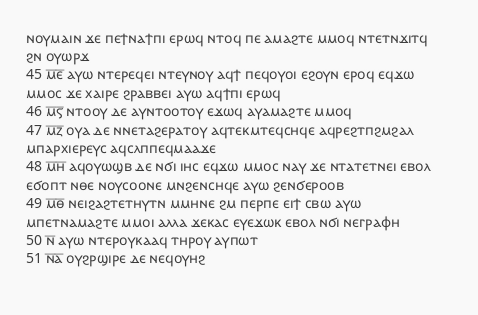ⲛⲟⲩⲙⲁⲓⲛ ϫⲉ ⲡⲉϯⲛⲁϯⲡⲓ ⲉⲣⲱϥ ⲛⲧⲟϥ ⲡⲉ ⲁⲙⲁϩⲧⲉ ⲙⲙⲟϥ ⲛⲧⲉⲧⲛϫⲓⲧϥ ϩⲛ ⲟⲩⲱⲣϫ
45 ⲙ̅ⲉ̅ ⲁⲩⲱ ⲛⲧⲉⲣⲉϥⲉⲓ ⲛⲧⲉⲩⲛⲟⲩ ⲁϥϯ ⲡⲉϥⲟⲩⲟⲓ ⲉϩⲟⲩⲛ ⲉⲣⲟϥ ⲉϥϫⲱ ⲙⲙⲟⲥ ϫⲉ ⲭⲁⲓⲣⲉ ϩⲣⲁⲃⲃⲉⲓ ⲁⲩⲱ ⲁϥϯⲡⲓ ⲉⲣⲱϥ
46 ⲙ̅ⲋ̅ ⲛⲧⲟⲟⲩ ⲇⲉ ⲁⲩⲛⲧⲟⲟⲧⲟⲩ ⲉϫⲱϥ ⲁⲩⲁⲙⲁϩⲧⲉ ⲙⲙⲟϥ
47 ⲙ̅ⲍ̅ ⲟⲩⲁ ⲇⲉ ⲛⲛⲉⲧⲁϩⲉⲣⲁⲧⲟⲩ ⲁϥⲧⲉⲕⲙⲧⲉϥⲥⲏϥⲉ ⲁϥⲣⲉϩⲧⲡϩⲙϩⲁⲗ ⲙⲡⲁⲣⲭⲓⲉⲣⲉⲩⲥ ⲁϥⲥⲗⲡⲡⲉϥⲙⲁⲁϫⲉ
48 ⲙ̅ⲏ̅ ⲁϥⲟⲩⲱϣⲃ ⲇⲉ ⲛϭⲓ ⲓⲏⲥ ⲉϥϫⲱ ⲙⲙⲟⲥ ⲛⲁⲩ ϫⲉ ⲛⲧⲁⲧⲉⲧⲛⲉⲓ ⲉⲃⲟⲗ ⲉϭⲟⲡⲧ ⲛⲑⲉ ⲛⲟⲩⲥⲟⲟⲛⲉ ⲙⲛϩⲉⲛⲥⲏϥⲉ ⲁⲩⲱ ϩⲉⲛϭⲉⲣⲟⲟⲃ
49 ⲙ̅ⲑ̅ ⲛⲉⲓϩⲁϩⲧⲉⲧⲏⲩⲧⲛ ⲙⲙⲏⲛⲉ ϩⲙ ⲡⲉⲣⲡⲉ ⲉⲓϯ ⲥⲃⲱ ⲁⲩⲱ ⲙⲡⲉⲧⲛⲁⲙⲁϩⲧⲉ ⲙⲙⲟⲓ ⲁⲗⲗⲁ ϫⲉⲕⲁⲥ ⲉⲩⲉϫⲱⲕ ⲉⲃⲟⲗ ⲛϭⲓ ⲛⲉⲅⲣⲁⲫⲏ
50 ⲛ̅ ⲁⲩⲱ ⲛⲧⲉⲣⲟⲩⲕⲁⲁϥ ⲧⲏⲣⲟⲩ ⲁⲩⲡⲱⲧ
51 ⲛ̅ⲁ̅ ⲟⲩϩⲣϣⲓⲣⲉ ⲇⲉ ⲛⲉϥⲟⲩⲏϩ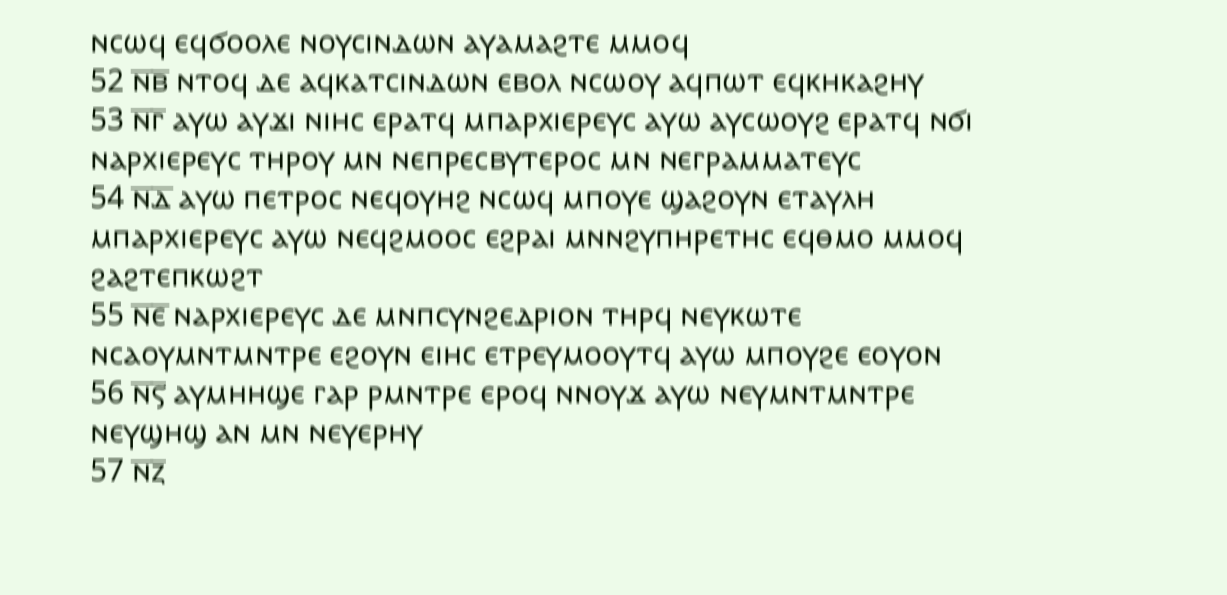ⲛⲥⲱϥ ⲉϥϭⲟⲟⲗⲉ ⲛⲟⲩⲥⲓⲛⲇⲱⲛ ⲁⲩⲁⲙⲁϩⲧⲉ ⲙⲙⲟϥ
52 ⲛ̅ⲃ̅ ⲛⲧⲟϥ ⲇⲉ ⲁϥⲕⲁⲧⲥⲓⲛⲇⲱⲛ ⲉⲃⲟⲗ ⲛⲥⲱⲟⲩ ⲁϥⲡⲱⲧ ⲉϥⲕⲏⲕⲁϩⲏⲩ
53 ⲛ̅ⲅ̅ ⲁⲩⲱ ⲁⲩϫⲓ ⲛⲓⲏⲥ ⲉⲣⲁⲧϥ ⲙⲡⲁⲣⲭⲓⲉⲣⲉⲩⲥ ⲁⲩⲱ ⲁⲩⲥⲱⲟⲩϩ ⲉⲣⲁⲧϥ ⲛϭⲓ ⲛⲁⲣⲭⲓⲉⲣⲉⲩⲥ ⲧⲏⲣⲟⲩ ⲙⲛ ⲛⲉⲡⲣⲉⲥⲃⲩⲧⲉⲣⲟⲥ ⲙⲛ ⲛⲉⲅⲣⲁⲙⲙⲁⲧⲉⲩⲥ
54 ⲛ̅ⲇ̅ ⲁⲩⲱ ⲡⲉⲧⲣⲟⲥ ⲛⲉϥⲟⲩⲏϩ ⲛⲥⲱϥ ⲙⲡⲟⲩⲉ ϣⲁϩⲟⲩⲛ ⲉⲧⲁⲩⲗⲏ ⲙⲡⲁⲣⲭⲓⲉⲣⲉⲩⲥ ⲁⲩⲱ ⲛⲉϥϩⲙⲟⲟⲥ ⲉϩⲣⲁⲓ ⲙⲛⲛϩⲩⲡⲏⲣⲉⲧⲏⲥ ⲉϥⲑⲙⲟ ⲙⲙⲟϥ ϩⲁϩⲧⲉⲡⲕⲱϩⲧ
55 ⲛ̅ⲉ̅ ⲛⲁⲣⲭⲓⲉⲣⲉⲩⲥ ⲇⲉ ⲙⲛⲡⲥⲩⲛϩⲉⲇⲣⲓⲟⲛ ⲧⲏⲣϥ ⲛⲉⲩⲕⲱⲧⲉ ⲛⲥⲁⲟⲩⲙⲛⲧⲙⲛⲧⲣⲉ ⲉϩⲟⲩⲛ ⲉⲓⲏⲥ ⲉⲧⲣⲉⲩⲙⲟⲟⲩⲧϥ ⲁⲩⲱ ⲙⲡⲟⲩϩⲉ ⲉⲟⲩⲟⲛ
56 ⲛ̅ⲋ̅ ⲁⲩⲙⲏⲏϣⲉ ⲅⲁⲣ ⲣⲙⲛⲧⲣⲉ ⲉⲣⲟϥ ⲛⲛⲟⲩϫ ⲁⲩⲱ ⲛⲉⲩⲙⲛⲧⲙⲛⲧⲣⲉ ⲛⲉⲩϣⲏϣ ⲁⲛ ⲙⲛ ⲛⲉⲩⲉⲣⲏⲩ
57 ⲛ̅ⲍ̅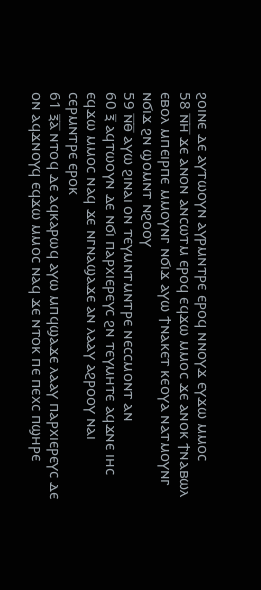ϩⲟⲓⲛⲉ ⲇⲉ ⲁⲩⲧⲱⲟⲩⲛ ⲁⲩⲣⲙⲛⲧⲣⲉ ⲉⲣⲟϥ ⲛⲛⲟⲩϫ ⲉⲩϫⲱ ⲙⲙⲟⲥ
58 ⲛ̅ⲏ̅ ϫⲉ ⲁⲛⲟⲛ ⲁⲛⲥⲱⲧⲙ ⲉⲣⲟϥ ⲉϥϫⲱ ⲙⲙⲟⲥ ϫⲉ ⲁⲛⲟⲕ ϯⲛⲁⲃⲱⲗ ⲉⲃⲟⲗ ⲙⲡⲉⲓⲣⲡⲉ ⲙⲙⲟⲩⲛⲅ ⲛϭⲓϫ ⲁⲩⲱ ϯⲛⲁⲕⲉⲧ ⲕⲉⲟⲩⲁ ⲛⲁⲧⲙⲟⲩⲛⲅ ⲛϭⲓϫ ϩⲛ ϣⲟⲙⲛⲧ ⲛϩⲟⲟⲩ
59 ⲛ̅ⲑ̅ ⲁⲩⲱ ϩⲓⲛⲁⲓ ⲟⲛ ⲧⲉⲩⲙⲛⲧⲙⲛⲧⲣⲉ ⲛⲉⲥⲥⲙⲟⲛⲧ ⲁⲛ
60 ⲝ̅ ⲁϥⲧⲱⲟⲩⲛ ⲇⲉ ⲛϭⲓ ⲡⲁⲣⲭⲓⲉⲣⲉⲩⲥ ϩⲛ ⲧⲉⲩⲙⲏⲧⲉ ⲁϥϫⲛⲉ ⲓⲏⲥ ⲉϥϫⲱ ⲙⲙⲟⲥ ⲛⲁϥ ϫⲉ ⲛⲅⲛⲁϣⲁϫⲉ ⲁⲛ ⲗⲁⲁⲩ ⲁϩⲣⲟⲟⲩ ⲛⲁⲓ ⲥⲉⲣⲙⲛⲧⲣⲉ ⲉⲣⲟⲕ
61 ⲝ̅ⲁ̅ ⲛⲧⲟϥ ⲇⲉ ⲁϥⲕⲁⲣⲱϥ ⲁⲩⲱ ⲙⲡϥϣⲁϫⲉ ⲗⲁⲁⲩ ⲡⲁⲣⲭⲓⲉⲣⲉⲩⲥ ⲇⲉ ⲟⲛ ⲁϥϫⲛⲟⲩϥ ⲉϥϫⲱ ⲙⲙⲟⲥ ⲛⲁϥ ϫⲉ ⲛⲧⲟⲕ ⲡⲉ ⲡⲉⲭⲥ ⲡϣⲏⲣⲉ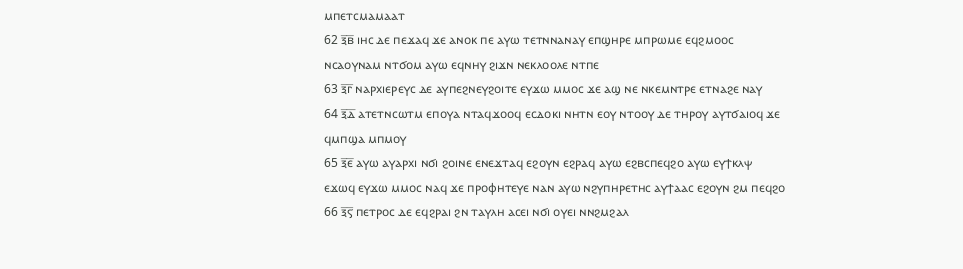ⲙⲡⲉⲧⲥⲙⲁⲙⲁⲁⲧ
62 ⲝ̅ⲃ̅ ⲓⲏⲥ ⲇⲉ ⲡⲉϫⲁϥ ϫⲉ ⲁⲛⲟⲕ ⲡⲉ ⲁⲩⲱ ⲧⲉⲧⲛⲛⲁⲛⲁⲩ ⲉⲡϣⲏⲣⲉ ⲙⲡⲣⲱⲙⲉ ⲉϥϩⲙⲟⲟⲥ ⲛⲥⲁⲟⲩⲛⲁⲙ ⲛⲧϭⲟⲙ ⲁⲩⲱ ⲉϥⲛⲏⲩ ϩⲓϫⲛ ⲛⲉⲕⲗⲟⲟⲗⲉ ⲛⲧⲡⲉ
63 ⲝ̅ⲅ̅ ⲛⲁⲣⲭⲓⲉⲣⲉⲩⲥ ⲇⲉ ⲁⲩⲡⲉϩⲛⲉⲩϩⲟⲓⲧⲉ ⲉⲩϫⲱ ⲙⲙⲟⲥ ϫⲉ ⲁϣ ⲛⲉ ⲛⲕⲉⲙⲛⲧⲣⲉ ⲉⲧⲛⲁϩⲉ ⲛⲁⲩ
64 ⲝ̅ⲇ̅ ⲁⲧⲉⲧⲛⲥⲱⲧⲙ ⲉⲡⲟⲩⲁ ⲛⲧⲁϥϫⲟⲟϥ ⲉⲥⲇⲟⲕⲓ ⲛⲏⲧⲛ ⲉⲟⲩ ⲛⲧⲟⲟⲩ ⲇⲉ ⲧⲏⲣⲟⲩ ⲁⲩⲧϭⲁⲓⲟϥ ϫⲉ ϥⲙⲡϣⲁ ⲙⲡⲙⲟⲩ
65 ⲝ̅ⲉ̅ ⲁⲩⲱ ⲁⲩⲁⲣⲭⲓ ⲛϭⲓ ϩⲟⲓⲛⲉ ⲉⲛⲉϫⲧⲁϥ ⲉϩⲟⲩⲛ ⲉϩⲣⲁϥ ⲁⲩⲱ ⲉϩⲃⲥⲡⲉϥϩⲟ ⲁⲩⲱ ⲉⲩϯⲕⲗⲯ ⲉϫⲱϥ ⲉⲩϫⲱ ⲙⲙⲟⲥ ⲛⲁϥ ϫⲉ ⲡⲣⲟⲫⲏⲧⲉⲩⲉ ⲛⲁⲛ ⲁⲩⲱ ⲛϩⲩⲡⲏⲣⲉⲧⲏⲥ ⲁⲩϯⲁⲁⲥ ⲉϩⲟⲩⲛ ϩⲙ ⲡⲉϥϩⲟ
66 ⲝ̅ⲋ̅ ⲡⲉⲧⲣⲟⲥ ⲇⲉ ⲉϥϩⲣⲁⲓ ϩⲛ ⲧⲁⲩⲗⲏ ⲁⲥⲉⲓ ⲛϭⲓ ⲟⲩⲉⲓ ⲛⲛϩⲙϩⲁⲗ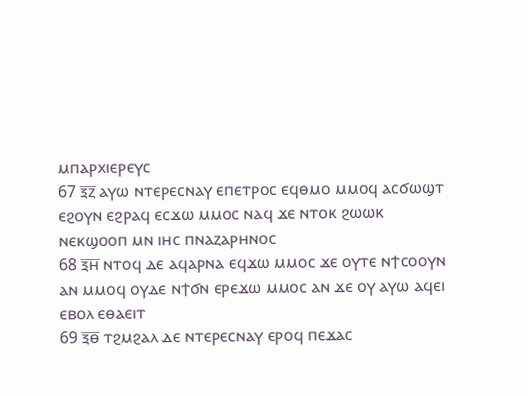ⲙⲡⲁⲣⲭⲓⲉⲣⲉⲩⲥ
67 ⲝ̅ⲍ̅ ⲁⲩⲱ ⲛⲧⲉⲣⲉⲥⲛⲁⲩ ⲉⲡⲉⲧⲣⲟⲥ ⲉϥⲑⲙⲟ ⲙⲙⲟϥ ⲁⲥϭⲱϣⲧ ⲉϩⲟⲩⲛ ⲉϩⲣⲁϥ ⲉⲥϫⲱ ⲙⲙⲟⲥ ⲛⲁϥ ϫⲉ ⲛⲧⲟⲕ ϩⲱⲱⲕ ⲛⲉⲕϣⲟⲟⲡ ⲙⲛ ⲓⲏⲥ ⲡⲛⲁⲍⲁⲣⲏⲛⲟⲥ
68 ⲝ̅ⲏ̅ ⲛⲧⲟϥ ⲇⲉ ⲁϥⲁⲣⲛⲁ ⲉϥϫⲱ ⲙⲙⲟⲥ ϫⲉ ⲟⲩⲧⲉ ⲛϯⲥⲟⲟⲩⲛ ⲁⲛ ⲙⲙⲟϥ ⲟⲩⲇⲉ ⲛϯϭⲛ ⲉⲣⲉϫⲱ ⲙⲙⲟⲥ ⲁⲛ ϫⲉ ⲟⲩ ⲁⲩⲱ ⲁϥⲉⲓ ⲉⲃⲟⲗ ⲉⲑⲁⲉⲓⲧ
69 ⲝ̅ⲑ̅ ⲧϩⲙϩⲁⲗ ⲇⲉ ⲛⲧⲉⲣⲉⲥⲛⲁⲩ ⲉⲣⲟϥ ⲡⲉϫⲁⲥ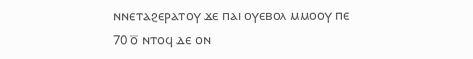ⲛⲛⲉⲧⲁϩⲉⲣⲁⲧⲟⲩ ϫⲉ ⲡⲁⲓ ⲟⲩⲉⲃⲟⲗ ⲙⲙⲟⲟⲩ ⲡⲉ
70 ⲟ̅ ⲛⲧⲟϥ ⲇⲉ ⲟⲛ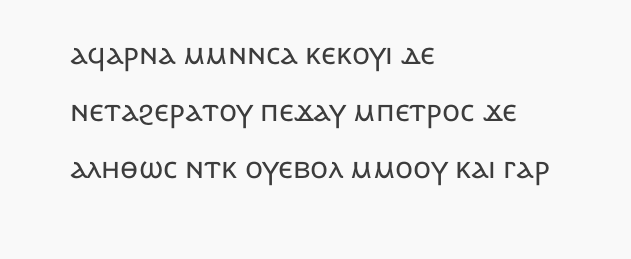ⲁϥⲁⲣⲛⲁ ⲙⲙⲛⲛⲥⲁ ⲕⲉⲕⲟⲩⲓ ⲇⲉ ⲛⲉⲧⲁϩⲉⲣⲁⲧⲟⲩ ⲡⲉϫⲁⲩ ⲙⲡⲉⲧⲣⲟⲥ ϫⲉ ⲁⲗⲏⲑⲱⲥ ⲛⲧⲕ ⲟⲩⲉⲃⲟⲗ ⲙⲙⲟⲟⲩ ⲕⲁⲓ ⲅⲁⲣ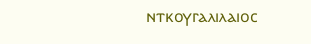ⲛⲧⲕⲟⲩⲅⲁⲗⲓⲗⲁⲓⲟⲥ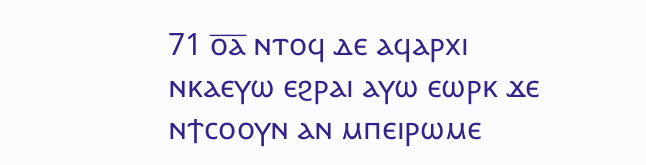71 ⲟ̅ⲁ̅ ⲛⲧⲟϥ ⲇⲉ ⲁϥⲁⲣⲭⲓ ⲛⲕⲁⲉⲩⲱ ⲉϩⲣⲁⲓ ⲁⲩⲱ ⲉⲱⲣⲕ ϫⲉ ⲛϯⲥⲟⲟⲩⲛ ⲁⲛ ⲙⲡⲉⲓⲣⲱⲙⲉ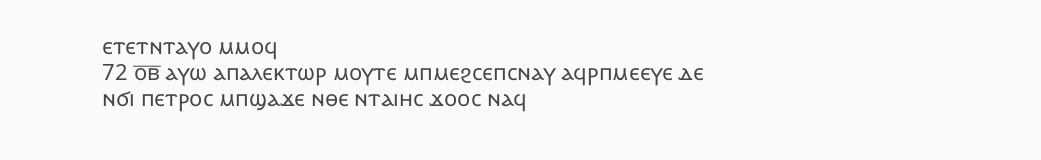ⲉⲧⲉⲧⲛⲧⲁⲩⲟ ⲙⲙⲟϥ
72 ⲟ̅ⲃ̅ ⲁⲩⲱ ⲁⲡⲁⲗⲉⲕⲧⲱⲣ ⲙⲟⲩⲧⲉ ⲙⲡⲙⲉϩⲥⲉⲡⲥⲛⲁⲩ ⲁϥⲣⲡⲙⲉⲉⲩⲉ ⲇⲉ ⲛϭⲓ ⲡⲉⲧⲣⲟⲥ ⲙⲡϣⲁϫⲉ ⲛⲑⲉ ⲛⲧⲁⲓⲏⲥ ϫⲟⲟⲥ ⲛⲁϥ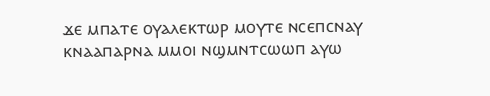ϫⲉ ⲙⲡⲁⲧⲉ ⲟⲩⲁⲗⲉⲕⲧⲱⲣ ⲙⲟⲩⲧⲉ ⲛⲥⲉⲡⲥⲛⲁⲩ ⲕⲛⲁⲁⲡⲁⲣⲛⲁ ⲙⲙⲟⲓ ⲛϣⲙⲛⲧⲥⲱⲱⲡ ⲁⲩⲱ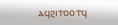ⲁϥϩⲓⲧⲟⲟⲧϥ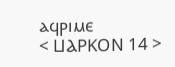ⲁϥⲣⲓⲙⲉ
< ⳘⲀⲢⲔⲞⲚ 14 >